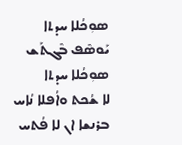ܣܘܼܟܳܠܐ ܚܕܬܐ
ܝܰܘܣܶܦ ܒܶܓܬܰܫ
ܣܘܼܟܳܠܐ ܚܕܬܐ
ܠܐ ܫܳܟܬ ܘܐܳܦܠܐ ܢܳܐܚ ܒܪܢܫܐ ܐܢ ܠܐ ܦܳܬܚ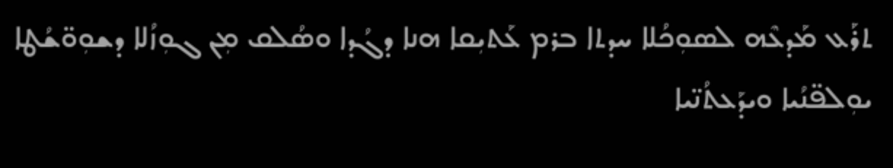ܬܪܰܥ ܡܰܕܥܶܗ ܠܣܘܼܟܳܠܐ ܚܕܬܐ ܒܪܡ ܥܰܬܝܼܩܐ ܗܢܐ ܕܓܳܕܐ ܘܣܳܠܩ ܡܼܢ ܓܘܼܙܳܠܐ ܕܫܘܼܘ̈ܫܳܛܐ ܝܘܼܠܦ̈ܢܳܝܐ ܘܝܕܰܥܬܳܢ̈ܝܐ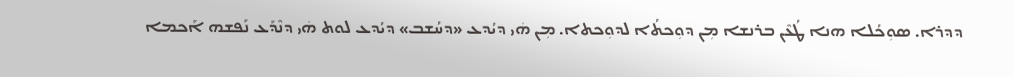ܕܕܪܐ. ܣܘܼܟܳܠܐ ܗܢܐ ܛܳܥܶܢ ܒܪܢܫܐ ܡܼܢ ܕܘܼܟܬܳܐ ܠܕܘܼܟܬܐ. ܡܼܢ ܗܿܝ ܕܝܳܕܥ «ܕܚܳܫܒ» ܕܝܳܕܥ ܠܘܬ ܗܿܝ ܕܢܶܕܰܥ ܢܰܦܫܗ ܐܰܟܡܐ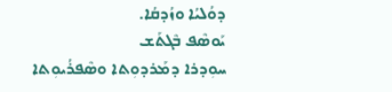ܕܘܳܠܝܳܐ ܘܙܳܕܩܳܐ.
ܝܰܘܣܶܦ ܒܶܓܬܰܫ
ܚܘܼܕܪܐ ܕܡܰܪܕܘܼܬܐ ܘܣܶܦܪܳܝܘܼܬܐ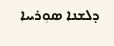ܕܠܫܢܐ ܣܘܼܪܝܝܐ